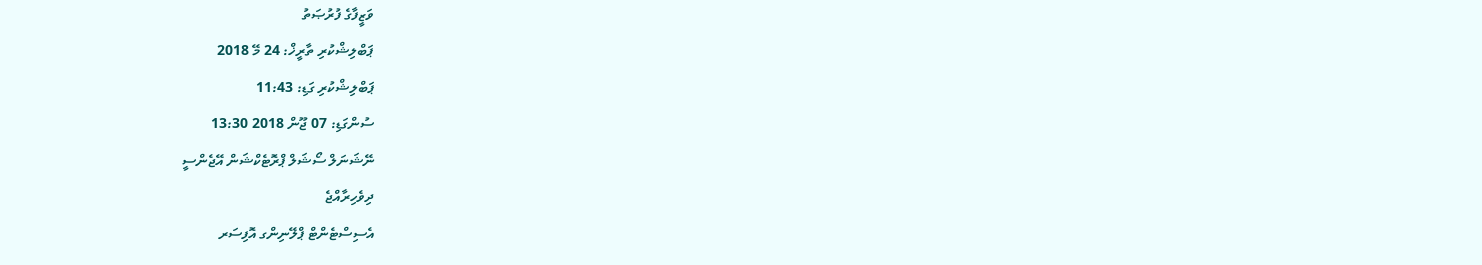ވަޒީފާގެ ފުރުޞަތު
ޕަބްލިޝްކުރި ތާރީޚް: 24 މޭ 2018
ޕަބްލިޝްކުރި ގަޑި: 11:43
ސުންގަޑި: 07 ޖޫން 2018 13:30
ނޭޝަނަލް ސޯޝަލް ޕްރޮޓެކްޝަން އޭޖެންސީ
ދިވެހިރާއްޖެ
އެސިސްޓެންޓް ޕްލޭނިންގ އޮފިސަރ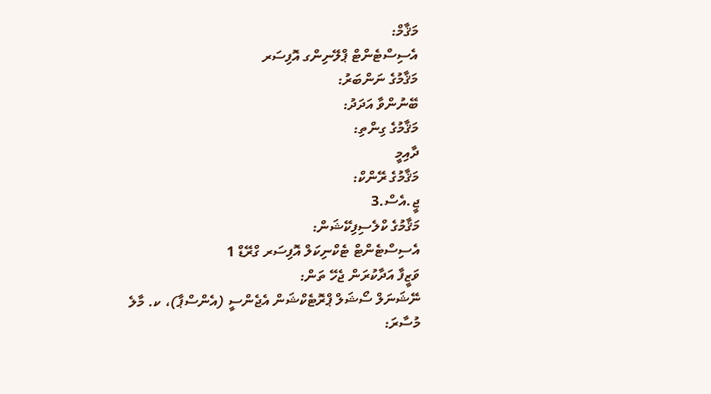މަޤާމް:
އެސިސްޓެންޓް ޕްލޭނިންގ އޮފިސަރ
މަޤާމުގެ ނަންބަރު:
ބޭނުންވާ އަދަދު:
މަޤާމުގެ ގިންތި:
ދާއިމީ
މަޤާމުގެ ރޭންކް:
ޖީ.އެސް.3
މަޤާމުގެ ކްލެސިފިކޭޝަން:
އެސިސްޓެންޓް ޓެކްނިކަލް އޮފިސަރ ގްރޭޑް 1
ވަޒީފާ އަދާކުރަން ޖެހޭ ތަން:
ނޭޝަނަލް ސޯޝަލް ޕްރޮޓެކްޝަން އެޖެންސީ (އެންސްޕާ)، ކ. މާލެ
މުސާރަ: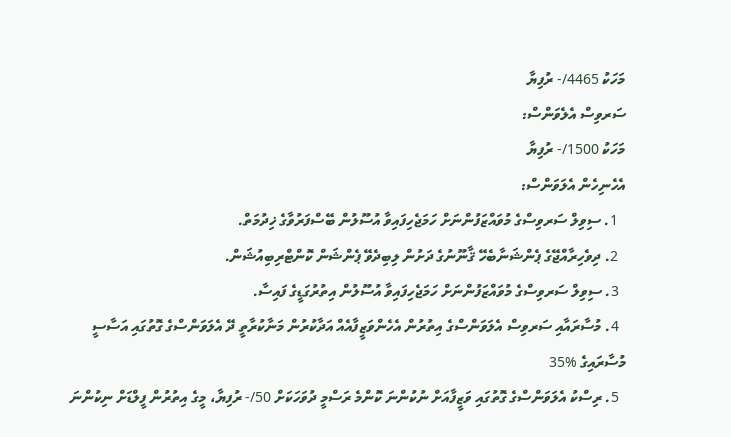މަހަކު 4465/- ރުފިޔާ
ސަރވިސް އެލެވަންސް:
މަހަކު 1500/- ރުފިޔާ
އެހެނިހެން އެލަވަންސް:
  1. ސިވިލް ސަރވިސްގެ މުވައްޒަފުންނަށް ހަމަޖެހިފައިވާ އުސޫލުން ބޭސްފަރުވާގެ ޚިދުމަތް.
  2. ދިވެހިރާއްޖޭގެ ޕެންޝަނާބެހޭ ޤާނޫނުގެ ދަށުން ލިބިދެވޭ ޕެންޝަން ކޮންޓްރިބިއުޝަން.
  3. ސިވިލް ސަރވިސްގެ މުވައްޒަފުންނަށް ހަމަޖެހިފައިވާ އުސޫލުން އިތުރުގަޑީގެ ފައިސާ.
  4. މުސާރައާއި ސަރވިސް އެލަވަންސްގެ އިތުރުން އެހެންވަޒީފާއެއް އަދާކުރުން މަނާކުރާތީ ދޭ އެލަވަންސްގެ ގޮތުގައި އަސާސީ މުސާރައިގެ %35
  5. ރިސްކު އެލަވަންސްގެ ގޮތުގައި ވަޒީފާއަށް ނުކުންނަ ކޮންމެ ރަސްމީ ދުވަހަކަށް 50/- ރުފިޔާ، މީގެ އިތުރުން ފީލްޑަށް ނިކުންނަ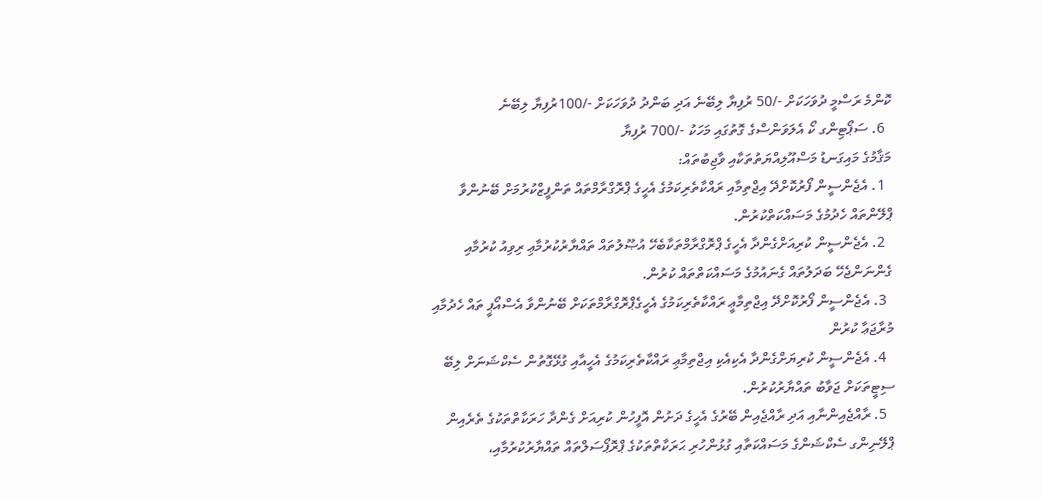ކޮންމެ ރަސްމީ ދުވަހަކަށް -/50 ރުފިޔާ ލިބޭނެ އަދި ބަންދު ދުވަހަކަށް -/100ރުފިޔާ ލިބޭނެ
  6. ސަޕޯޓިންގ ކޯ އެލަވަންސްގެ ގޮތުގައި މަހަކު -/700 ރުފިޔާ
މަޤާމުގެ މައިގަނޑު މަސްއޫލިއްޔަތުތަކާއި ވާޖިބުތައް:
  1. އެޖެންސީން ފޯރުކޮށްދޭ އިޖްތިމާއި ރައްކާތެރިކަމުގެ އެހީގެ ޕްރޮގްރާމްތައް ތަންފީޒްކުރުމަށް ބޭނުންވާ ޕްލޭންތައް ހެދުމުގެ މަސައްކަތްކުރުން.
  2. އެޖެންސީން ކުރިއަށްގެންދާ އެހީގެ ޕްރޮގްރާމްތަކާބެހޭ އުޞޫލުތައް ތައްޔާރުކުރުމާޢި ރިވިއު ކުރުމާއި ގެންނަންޖެހޭ ބަދަލުތައް ގެނައުމުގެ މަސައްކަތްތައް ކުރުން.
  3. އެޖެންސީން ފޯރުކޮށްދޭ އިޖްތިމާޢީ ރައްކާތެރިކަމުގެ އެހީގެޕްރޮގްރާމްތަކަށް ބޭނުންވާ އެސްއޯޕީ ތައް ހެދުމާއި މުރާޖަޢާ ކުރުން
  4. އެޖެންސީން ކުރިޔަށްގެންދާ އެކިއެކި އިޖްތިމާޢި ރައްކާތެރިކަމުގެ އެހީއާއި ގުޅޭގޮތުން ސެކްޝަނަށް ލިބޭ ސިޓީތަކަށް ޖަވާބު ތައްޔާރުކުރުން.
  5. ރާއްޖެއިންނާއި އަދި ރާއްޖެއިން ބޭރުގެ އެހީގެ ދަށުން އޮފީހުން ކުރިއަށް ގެންދާ ހަރަކާތްތަކުގެ ތެރެއިން ޕްލޭނިންގ ސެކްޝަންގެ މަސައްކަތާއި ގުޅުންހުރި ޙަރަކާތްތަކުގެ ޕްރޮޕޯސަލްތައް ތައްޔާރުކުރުމާއި،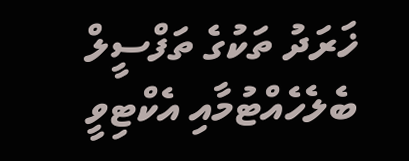ޚަރަދު ތަކުގެ ތަފްސީލް ބެލެހެއްޓުމާއި އެކްޓިވީ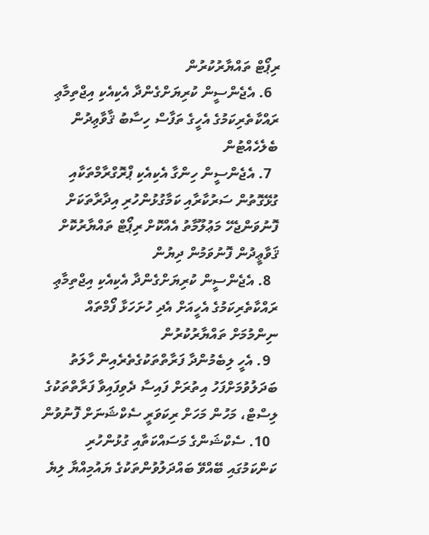ރިޕޯޓް ތައްޔާރުކުރުން
  6. އެޖެންސީން ކުރިޔަށްގެންދާ އެކިއެކި އިޖްތިމާޢި ރައްކާތެރިކަމުގެ އެހީގެ ތަފާސް ހިސާބު ޤާވާޢިދުން ބެލެހެއްޓުން
  7. އެޖެންސީން ހިންގާ އެކިއެކި ޕްރޮގްރާމްތަކާއި ގުޅޭގޮތުން ސަރުކާރާއި ކަމާގުޅުންހުރި އިދާރާތަކަށް ފޮނުވަންޖެހޭ މަޢުލޫމާތު އެއްކޮށް ރިޕޯޓް ތައްޔާރުކޮށް ޤަވާޢީދުން ފޮނުވަމުން ދިޔުން
  8. އެޖެންސީން ކުރިޔަށްގެންދާ އެކިއެކި އިޖްތިމާޢި ރައްކާތެރިކަމުގެ އެހީއަށް އެދި ހުށަހަޅާ ފޯމްތައް ނިންމުމަށް ތައްޔާރުކުރުން
  9. އެހީ ލިބެމުންދާ ފަރާތްތަކުގެތެރެއިން ހާލަތު ބަދަލުވުމަށްފަހު އިތުރަށް ފައިސާ ދެވިފައިވާ ފަރާތްތަކުގެ ލިސްޓް، މަހުން މަހަށް ރިކަވަރީ ސެކްޝަނަށް ފޮނުވުން
  10. ސެކްޝަންގެ މަސައްކަތާއި ގުޅުންހުރި ކަންކަމުގައި ބޭއްވޭ ބައްދަލުވުންތަކުގެ ޔައުމިއްޔާ ލިޔެ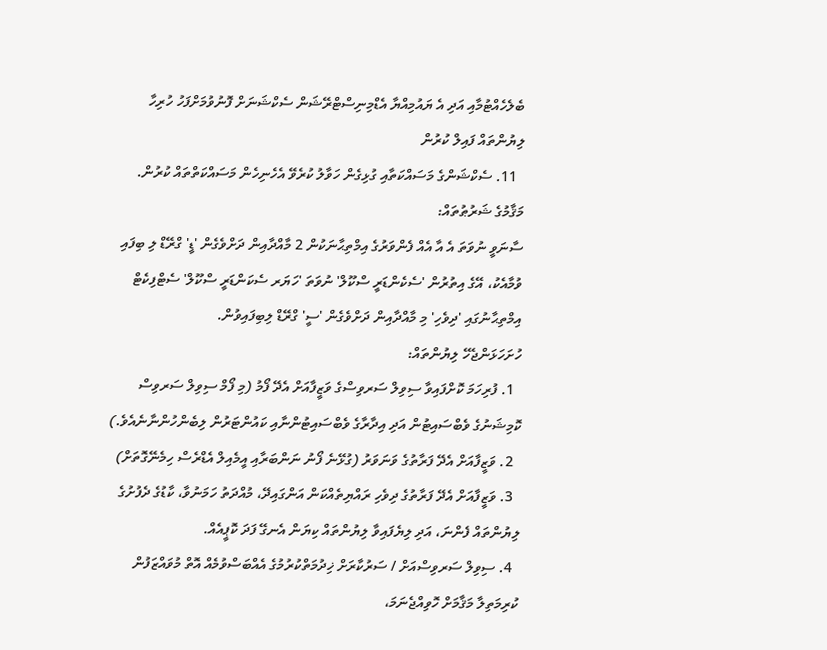ބެލެހެއްޓުމާއި އަދި އެ ޔައުމިއްޔާ އެޑްމިނިސްޓްރޭޝަން ސެކްޝަނަށް ފޮނުވުމަށްފަހު ހުރިހާ ލިޔުންތައް ފައިލް ކުރުން
  11. ސެކްޝަންގެ މަސައްކަތާއި ގުޅިގެން ހަވާލު ކުރެވޭ އެހެނިހެން މަސައްކަތްތައް ކުރުން.
މަޤާމުގެ ޝަރުޠުތައް:
ސާނަވީ ނުވަތަ އެ އާ އެއް ފެންވަރުގެ އިމްތިޙާނަކުން 2 މާއްދާއިން ދަށްވެގެން 'ޑީ' ގްރޭޑް ލި ބިފައި ވުމާއެކު، އޭގެ އިތުރުން 'ސެކެންޑަރީ ސްކޫލް' ނުވަތަ 'ހަޔަރ ސެކަންޑަރީ ސްކޫލް' ސެޓްފިކެޓް އިމްތިޙާނުގައި 'ދިވެހި' މި މާއްދާއިން ދަށްވެގެން 'ސީ' ގްރޭޑް ލިބިފައިވުން.
ހުށަހަޅަންޖެހޭ ލިޔުންތައް:
  1. ފުރިހަމަ ކޮށްފައިވާ ސިވިލް ސަރވިސްގެ ވަޒީފާއަށް އެދޭ ފޯމު (މި ފޯމް ސިވިލް ސަރވިސް ކޮމިޝަނުގެ ވެބްސައިޓުން އަދި އިދާރާގެ ވެބްސައިޓުންނާއި ކައުންޓަރުން ލިބެންހުންނާނެއެވެ.)
  2. ވަޒީފާއަށް އެދޭ ފަރާތުގެ ވަނަވަރު (ގުޅޭނެ ފޯނު ނަންބަރާއި އީމެއިލް އެޑްރެސް ހިމެނޭގޮތަށް)
  3. ވަޒީފާއަށް އެދޭ ފަރާތުގެ ދިވެހި ރައްޔިތެއްކަން އަންގައިދޭ، މުއްދަތު ހަމަނުވާ، ކާޑުގެ ދެފުށުގެ ލިޔުންތައް ފެންނަ، އަދި ލިޔެފައިވާ ލިޔުންތައް ކިޔަން އެނގޭ ފަދަ ކޮޕީއެއް.
  4. ސިވިލް ސަރވިސްއަށް / ސަރުކާރަށް ޚިދުމަތްކުރުމުގެ އެއްބަސްވުމެއް އޮތް މުވައްޒަފުން ކުރިމަތިލާ މަޤާމަށް ހޮވިއްޖެނަމަ،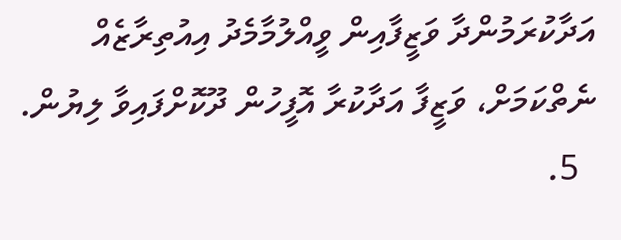އަދާކުރަމުންދާ ވަޒީފާއިން ވީއްލުމާމެދު އިއުތިރާޒެއް ނެތްކަމަށް، ވަޒީފާ އަދާކުރާ އޮފީހުން ދޫކޮށްފައިވާ ލިޔުން.
  5.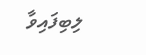ލިބިފައިވާ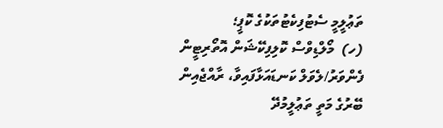ތަޢުލީމީ ސެޓުފިކެޓުތަކުގެ ކޮޕީ؛
(ހ)  މޯލްޑިވްސް ކޮލިފިކޭޝަން އޮތޯރިޓީން ފެންވަރު/ލެވަލް ކަނޑައަޅާފައިވާ، ރާއްޖެއިން ބޭރުގެ މަތީ ތަޢުލީމުދޭ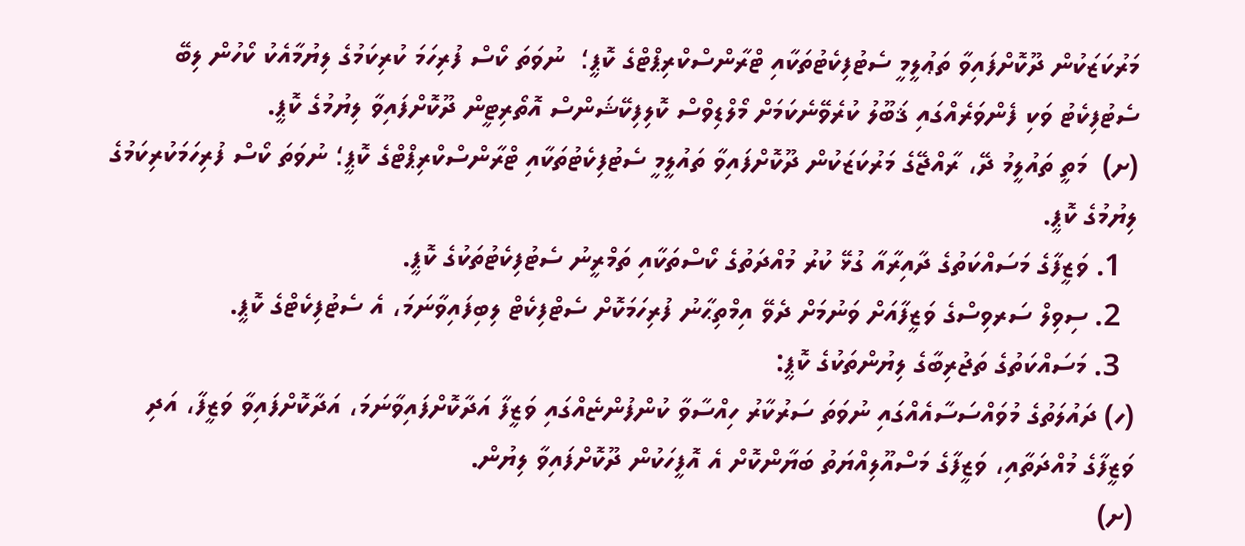މަރުކަޒަކުން ދޫކޮށްފައިވާ ތަޢުލީމީ ސެޓުފިކެޓުތަކާއި ޓްރާންސްކްރިޕްޓްގެ ކޮޕީ؛  ނުވަތަ ކޯސް ފުރިހަމަ ކުރިކަމުގެ ލިޔުމާއެކު ކޯހުން ލިބޭ ސެޓުފިކެޓު ވަކި ފެންވަރެއްގައި ޤަބޫލު ކުރެވޭނެކަމަށް މޯލްޑިވްސް ކޮލިފިކޭޝަންސް އޮތޯރިޓީން ދޫކޮށްފައިވާ ލިޔުމުގެ ކޮޕީ.
(ށ)  މަތީ ތައުލީމު ދޭ، ރާއްޖޭގެ މަރުކަޒަކުން ދޫކޮށްފައިވާ ތައުލީމީ ސެޓުފިކެޓުތަކާއި ޓްރާންސްކްރިޕްޓްގެ ކޮޕީ؛ ނުވަތަ ކޯސް ފުރިހަމަކުރިކަމުގެ ލިޔުމުގެ ކޮޕީ.
  1. ވަޒީފާގެ މަސައްކަތުގެ ދާއިރާއާ ގުޅޭ ކުރު މުއްދަތުގެ ކޯސްތަކާއި ތަމްރީނު ސެޓުފިކެޓުތަކުގެ ކޮޕީ.
  2. ސިވިލް ސަރވިސްގެ ވަޒީފާއަށް ވަނުމަށް ދެވޭ އިމްތިޙާނު ފުރިހަމަކޮށް ސެޓްފިކެޓް ލިބިފައިވާނަމަ، އެ ސެޓުފިކެޓްގެ ކޮޕީ.
  3. މަސައްކަތުގެ ތަޖުރިބާގެ ލިޔުންތަކުގެ ކޮޕީ:
(ހ) ދައުލަތުގެ މުވައްސަސާއެއްގައި ނުވަތަ ސަރުކާރު ހިއްސާވާ ކުންފުންޏެއްގައި ވަޒީފާ އަދާކޮށްފައިވާނަމަ، އަދާކޮށްފައިވާ ވަޒީފާ، އަދި ވަޒީފާގެ މުއްދަތާއި، ވަޒީފާގެ މަސްއޫލިއްޔަތު ބަޔާންކޮށް އެ އޮފީހަކުން ދޫކޮށްފައިވާ ލިޔުން.
(ށ)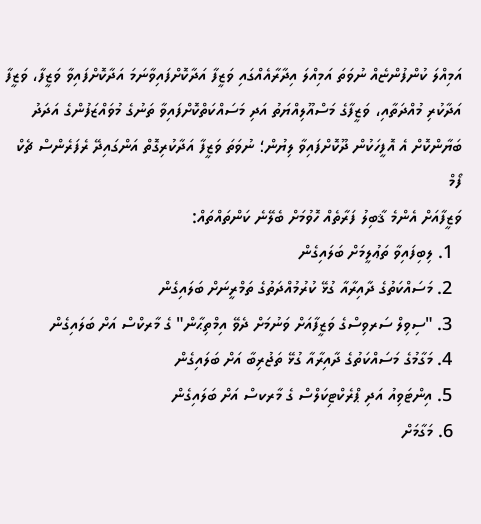އަމިއްލަ ކުންފުންޏެއް ނުވަތަ އަމިއްލަ އިދާރާއެއްގައި ވަޒީފާ އަދާކޮށްފައިވާނަމަ އަދާކޮށްފައިވާ ވަޒީފާ، ވަޒީފާ އަދާކުރި މުއްދަތާއި، ވަޒީފާގެ މަސްއޫލިއްޔަތު އަދި މަސައްކަތްކޮށްފައިވާ ތަނުގެ މުވައްޒަފުންގެ އަދަދު ބަޔާންކޮށް އެ އޮފީހަކުން ދޫކޮށްފައިވާ ލިޔުން؛ ނުވަތަ ވަޒީފާ އަދާކުރިގޮތް އަންގައިދޭ ރެފަރެންސް ޗެކް ފޯމް
ވަޒީފާއަށް އެންމެ ޤާބިލު ފަރާތެއް ހޮވުމަށް ބެލޭނެ ކަންތައްތައް:
  1. ލިބިފައިވާ ތަޢުލީމަށް ބަލައިގެން
  2. މަސައްކަތުގެ ދާއިރާއާ ގުޅޭ ކުރުމުއްދަތުގެ ތަމްރީނަށް ބަލައިގެން
  3. "ސިވިލް ސަރވިސްގެ ވަޒީފާއަށް ވަނުމަށް ދެވޭ އިމްތިޙާން" ގެ މާރކްސް އަށް ބަލައިގެން
  4. މަގާމުގެ މަސައްކަތުގެ ދާއިރާއާ ގުޅޭ ތަޖުރިބާ އަށް ބަލައިގެން
  5. އިންޓަވިއު އަދި ޕްރެކްޓިކަލްސް ގެ މާރކސް އަށް ބަލައިގެން
  6. މަގާމަށް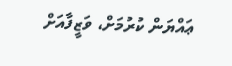ޢައްޔަން ކުރުމަށް، ވަޒީފާއަށް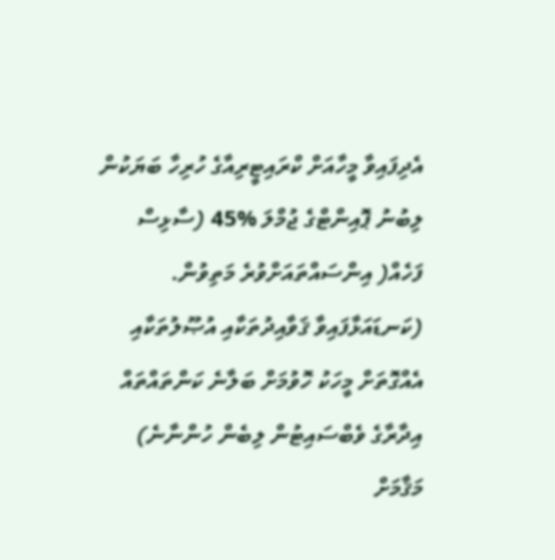އެދިފައިވާ މީހާއަށް ކްރައިޓީރިއާގެ ހުރިހާ ބަޔަކުން ލިބުނު ޕޮއިންޓްގެ ޖުމްލަ %45 (ސާޅިސް ފަހެއް( އިންސައްތައަށްވުރެ މަތިވުން.
(ކަނޑައަޅާފައިވާ ޤަވާއިދުތަކާއި އުޞޫލުތަކާއި އެއްގޮތަށް މީހަކު ހޮވުމަށް ބަލާނެ ކަންތައްތައް އިދާރާގެ ވެބްސައިޓުން ލިބެން ހުންނާނެ)
މަޤާމަށް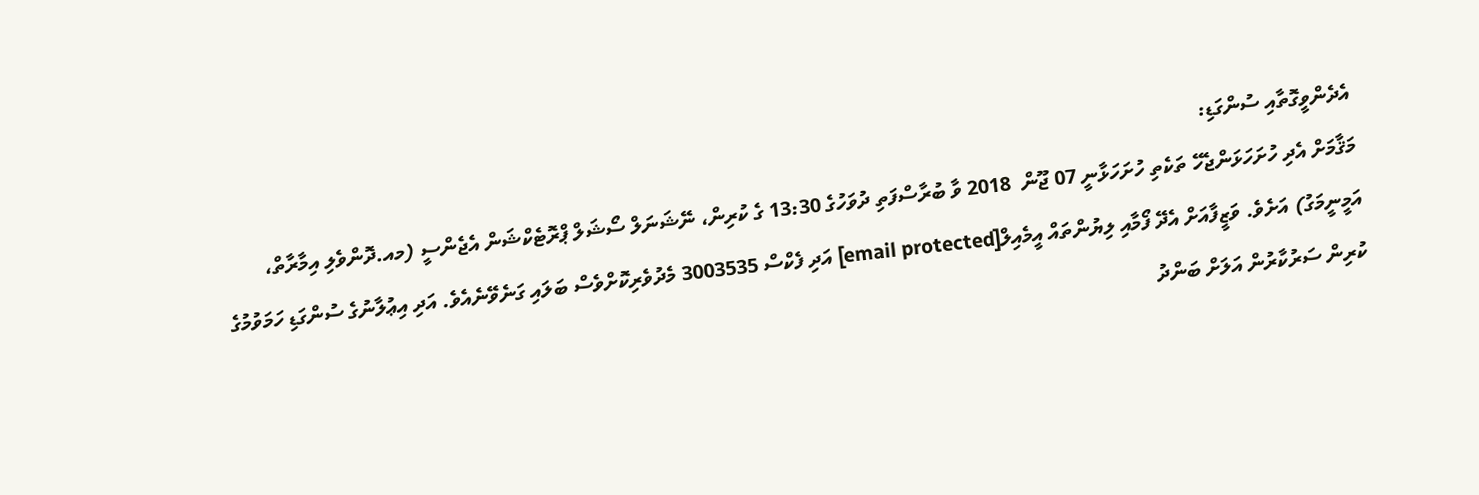އެދެންވީގޮތާއި ސުންގަޑި:
މަޤާމަށް އެދި ހުށަހަޅަންޖެހޭ ތަކެތި ހުށަހަޅާނީ 07 ޖޫން  2018 ވާ ބުރާސްފަތި ދުވަހުގެ 13:30 ގެ ކުރިން، ނޭޝަނަލް ސޯޝަލް ޕްރޮޓެކްޝަން އެޖެންސީ (މއ.ދޮންވެލި އިމާރާތް، އަމީނީމަގު) އަށެވެ. ވަޒީފާއަށް އެދޭ ފޯމާއި ލިޔުންތައް އީމެއިލް[email protected] އަދި ފެކްސް 3003535 މެދުވެރިކޮށްވެސް ބަލައި ގަނެވޭނެއެވެ. އަދި އިޢުލާނުގެ ސުންގަޑި ހަމަވުމުގެ  ކުރިން ސަރުކާރުން އަލަށް ބަންދު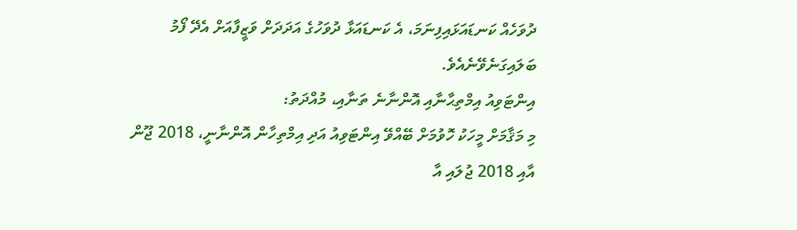ދުވަހެއް ކަނޑައަޅައިފިނަމަ، އެ ކަނޑައަޅާ ދުވަހުގެ އަދަދަށް ވަޒީފާއަށް އެދޭ ފޯމު ބަލައިގަނެވޭނެއެވެ.
އިންޓަވިއު އިމްތިޙާނާއި އޮންނާނެ ތަނާއި، މުއްދަތު:
މި މަޤާމަށް މީހަކު ހޮވުމަށް ބޭއްވޭ އިންޓަވިއު އަދި އިމްތިހާން އޮންނާނީ، 2018 ޖޫން އާއި 2018 ޖުލައި އާ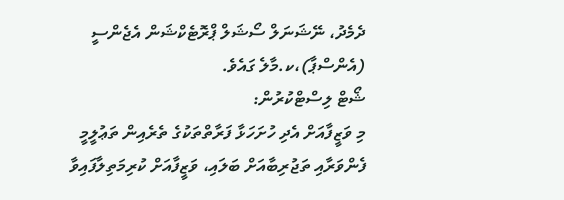ދެމެދު، ނޭޝަނަލް ސޯޝަލް ޕްރޮޓެކްޝަން އެޖެންސީ (އެންސްޕާ)،ކ.މާލެ ގައެވެ.
ޝޯޓް ލިސްޓްކުރުން:
މި ވަޒީފާއަށް އެދި ހުށަހަޅާ ފަރާތްތަކުގެ ތެރެއިން ތަޢުލީމީ ފެންވަރާއި ތަޖުރިބާއަށް ބަލައި، ވަޒީފާއަށް ކުރިމަތިލާފައިވާ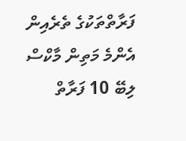ފަރާތްތަކުގެ ތެރެއިން އެންމެ މަތިން މާކްސް ލިބޭ 10 ފަރާތް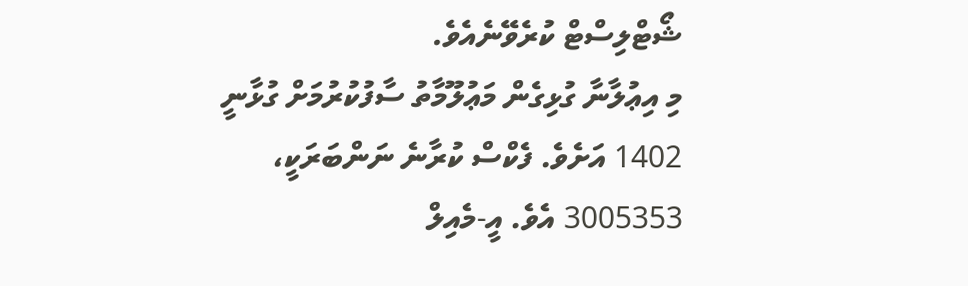ޝޯޓްލިސްޓް ކުރެވޭނެއެވެ.
މި އިޢުލާނާ ގުޅިގެން މަޢުލޫމާތު ސާފުކުރުމަށް ގުޅާނީ 1402 އަށެވެ. ފެކްސް ކުރާނެ ނަންބަރަކީ، 3005353 އެވެ. އީ-މެއިލް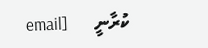ކުރާނީ      [email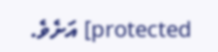protected] އަށެވެ.